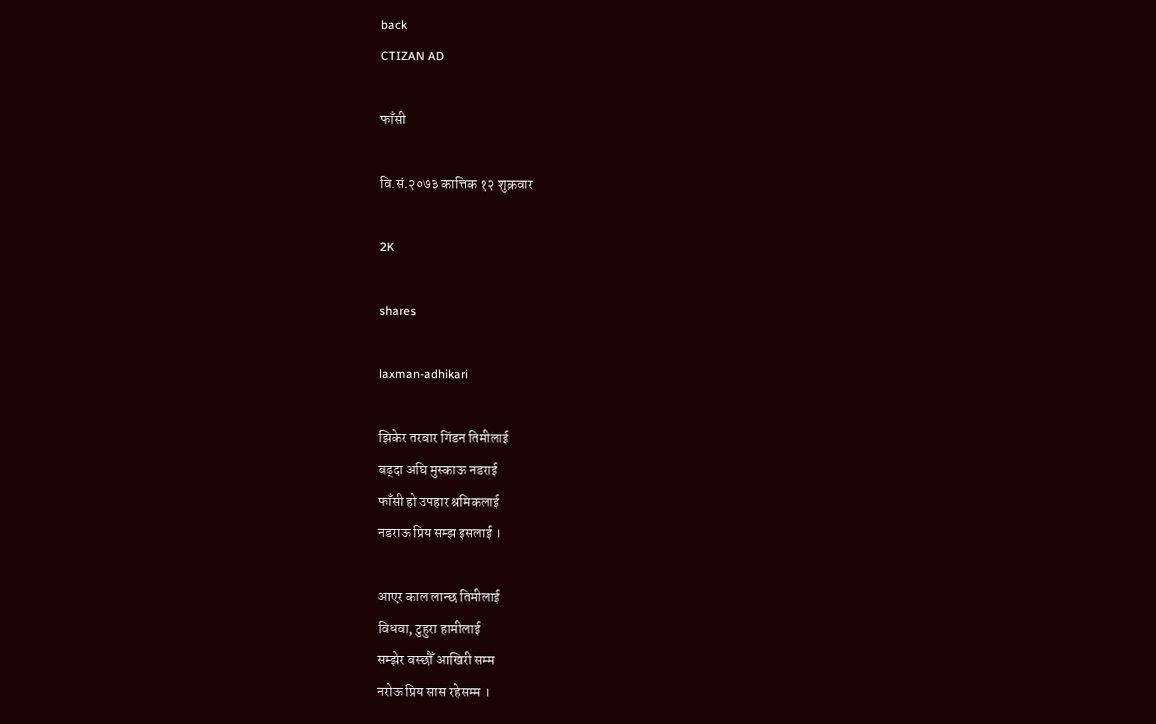back
CTIZAN AD

फाँसी

वि.सं.२०७३ कात्तिक १२ शुक्रवार

2K

shares

laxman-adhikari

झिकेर तरबार गिंडन तिमीलाई
बढ्दा अघि मुस्काऊ नडराई
फाँसी हो उपहार श्रमिकलाई
नडराऊ प्रिय सम्झ इसलाई ।

आएर काल लान्छ तिमीलाई
विधवा, टुहुरा हामीलाई
सम्झेर बस्छौँ आखिरी सम्म
नरोऊ प्रिय सास रहेसम्म ।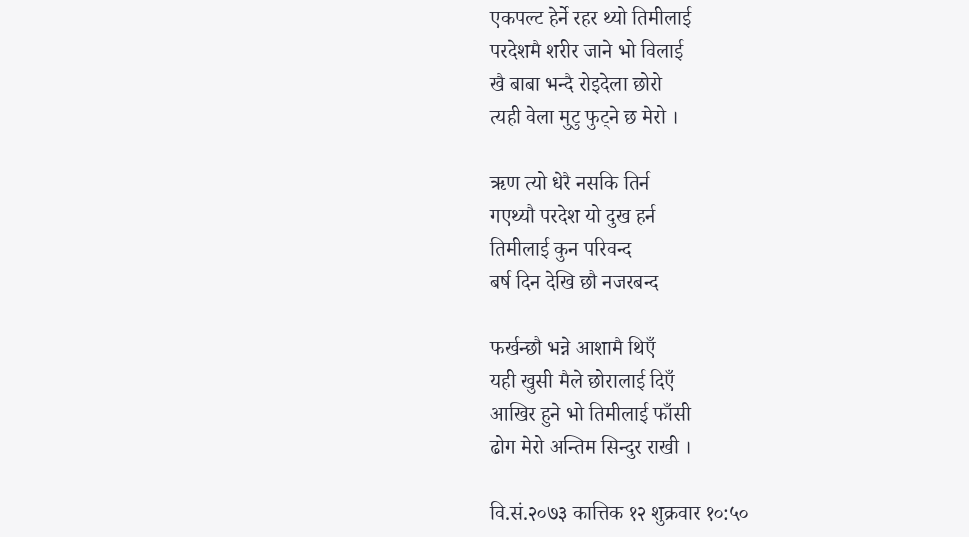एकपल्ट हेर्ने रहर थ्यो तिमीलाई
परदेशमै शरीर जाने भो विलाई
खै बाबा भन्दै रोइदेला छोरो
त्यही वेला मुटु फुट्ने छ मेरो ।

ऋण त्यो धेरै नसकि तिर्न
गएथ्यौ परदेश यो दुख हर्न
तिमीलाई कुन परिवन्द
बर्ष दिन देखि छौ नजरबन्द

फर्खन्छौ भन्ने आशामै थिएँ
यही खुसी मैले छोरालाई दिएँ
आखिर हुने भो तिमीलाई फाँसी
ढोग मेरो अन्तिम सिन्दुर राखी ।

वि.सं.२०७३ कात्तिक १२ शुक्रवार १०:५०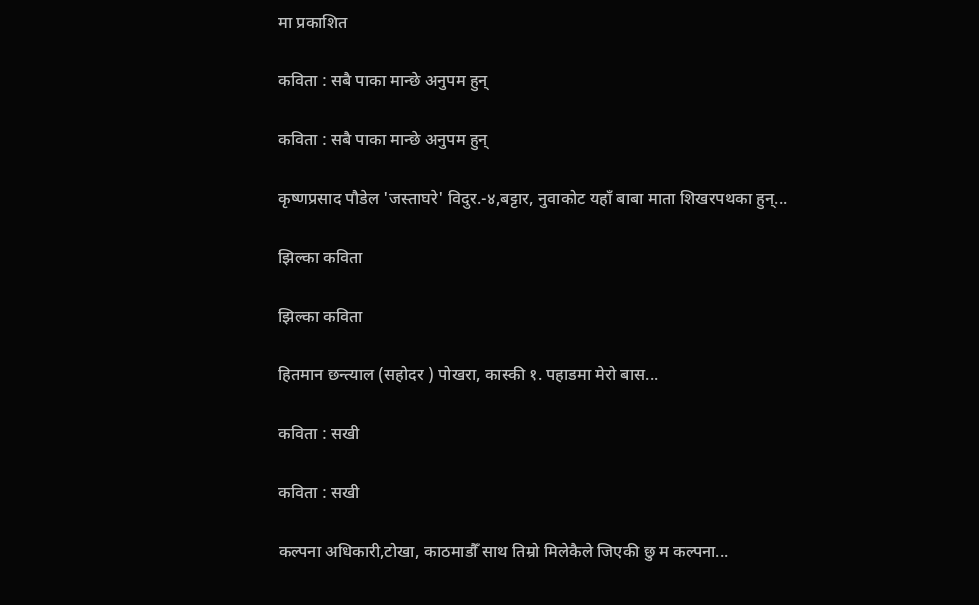मा प्रकाशित

कविता : सबै पाका मान्छे अनुपम हुन्

कविता : सबै पाका मान्छे अनुपम हुन्

कृष्णप्रसाद पौडेल 'जस्ताघरे' विदुर.-४,बट्टार, नुवाकोट यहाँ बाबा माता शिखरपथका हुन्...

झिल्का कविता

झिल्का कविता

हितमान छन्त्याल (सहोदर ) पोखरा, कास्की १. पहाडमा मेरो बास...

कविता : सखी

कविता : सखी

कल्पना अधिकारी,टोखा, काठमाडौँ साथ तिम्रो मिलेकैले जिएकी छु म कल्पना...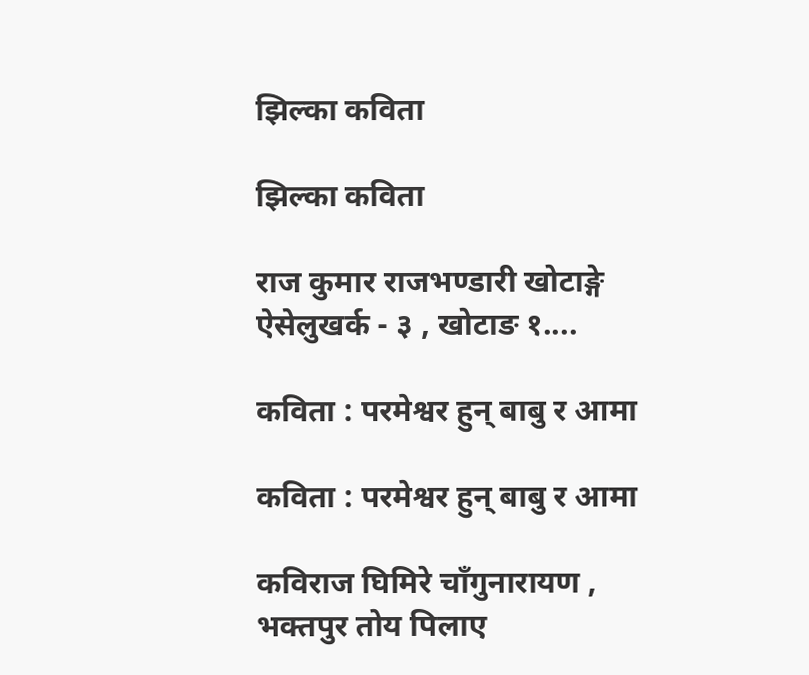झिल्का कविता

झिल्का कविता

राज कुमार राजभण्डारी खोटाङ्गे ऐसेलुखर्क - ३ , खोटाङ १....

कविता : परमेश्वर हुन् बाबु र आमा

कविता : परमेश्वर हुन् बाबु र आमा

कविराज घिमिरे चाँगुनारायण , भक्तपुर तोय पिलाए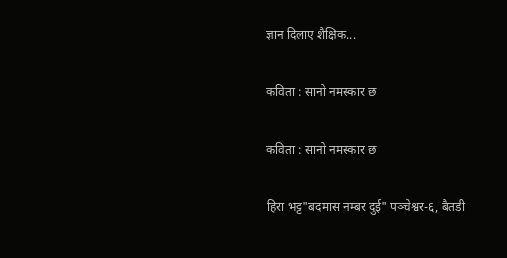ज्ञान दिलाए शैक्षिक...

कविता : सानो नमस्कार छ

कविता : सानो नमस्कार छ

हिरा भट्ट"बदमास नम्बर दुई" पञ्चेश्वर-६, बैतडी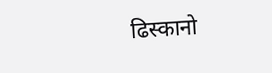ढिस्कानो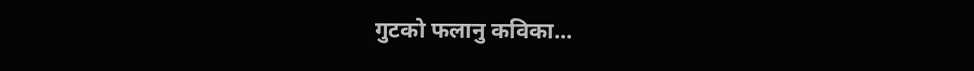गुटको फलानु कविका...